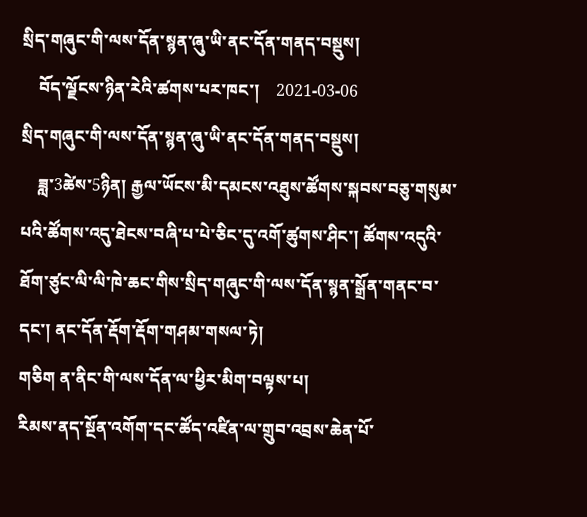སྲིད་གཞུང་གི་ལས་དོན་སྙན་ཞུ་ཡི་ནང་དོན་གནད་བསྡུས།
    བོད་ལྗོངས་ཉིན་རེའི་ཚགས་པར་ཁང་།    2021-03-06
སྲིད་གཞུང་གི་ལས་དོན་སྙན་ཞུ་ཡི་ནང་དོན་གནད་བསྡུས།
    ཟླ་3ཚེས་5ཉིན། རྒྱལ་ཡོངས་མི་དམངས་འཐུས་ཚོགས་སྐབས་བཅུ་གསུམ་པའི་ཚོགས་འདུ་ཐེངས་བཞི་པ་པེ་ཅིང་དུ་འགོ་ཚུགས་ཤིང་། ཚོགས་འདུའི་ཐོག་ཙུང་ལི་ལི་ཁེ་ཆང་གིས་སྲིད་གཞུང་གི་ལས་དོན་སྙན་སྒྲོན་གནང་བ་དང་། ནང་དོན་རྡོག་རྡོག་གཤམ་གསལ་ཏེ།
གཅིག ན་ནིང་གི་ལས་དོན་ལ་ཕྱིར་མིག་བལྟས་པ།
རིམས་ནད་སྔོན་འགོག་དང་ཚོད་འཛིན་ལ་གྲུབ་འབྲས་ཆེན་པོ་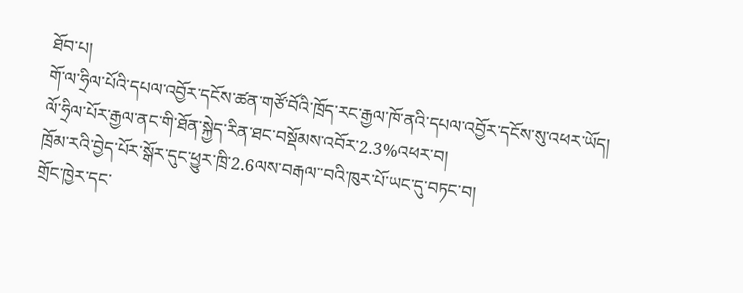ཐོབ་པ།
གོ་ལ་ཧྲིལ་པོའི་དཔལ་འབྱོར་དངོས་ཚན་གཙོ་བོའི་ཁྲོད་རང་རྒྱལ་ཁོ་ནའི་དཔལ་འབྱོར་དངོས་སུ་འཕར་ཡོད།
ལོ་ཧྲིལ་པོར་རྒྱལ་ནང་གི་ཐོན་སྐྱེད་རིན་ཐང་བསྡོམས་འབོར་2.3%འཕར་བ།
ཁྲོམ་རའི་བྱེད་པོར་སྒོར་དུང་ཕྱུར་ཁྲི་2.6ལས་བརྒལ་་བའི་ཁུར་པོ་ཡང་དུ་བཏང་བ།
གྲོང་ཁྱེར་དང་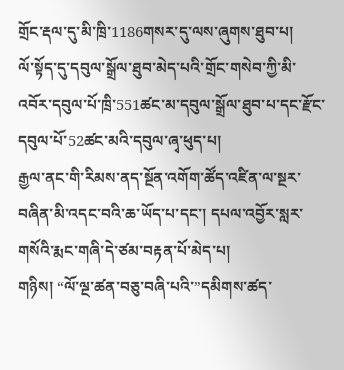གྲོང་རྡལ་དུ་མི་ཁྲི་1186གསར་དུ་ལས་ཞུགས་ཐུབ་པ།
ལོ་སྟོད་དུ་དབུལ་སྒྲོལ་ཐུབ་མེད་པའི་གྲོང་གསེབ་ཀྱི་མི་འབོར་དབུལ་པོ་ཁྲི་551ཚང་མ་དབུལ་སྒྲོལ་ཐུབ་པ་དང་རྫོང་དབུལ་པོ་52ཚང་མའི་དབུལ་ཞྭ་ཕུད་པ།
རྒྱལ་ནང་གི་རིམས་ནད་སྔོན་འགོག་ཚོད་འཛིན་ལ་སྔར་བཞིན་མི་འདང་བའི་ཆ་ཡོད་པ་དང་། དཔལ་འབྱོར་སླར་གསོའི་རྨང་གཞི་དེ་ཙམ་བརྟན་པོ་མེད་པ།
གཉིས། “ལོ་ལྔ་ཚན་བཅུ་བཞི་པའི་”དམིགས་ཚད་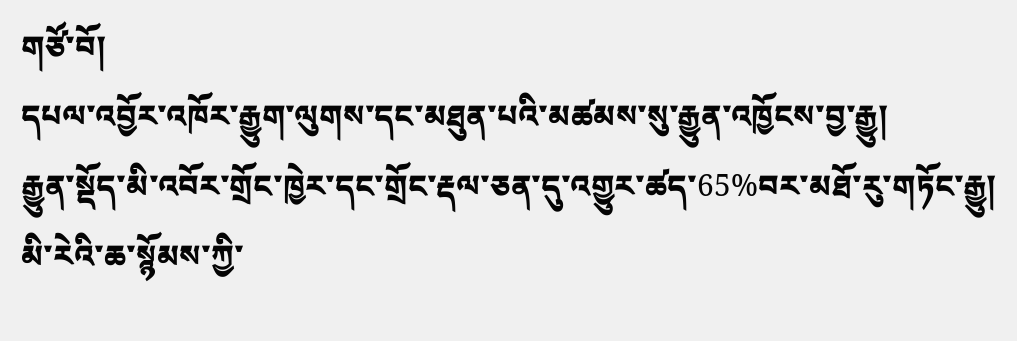གཙོ་བོ།
དཔལ་འབྱོར་འཁོར་རྒྱུག་ལུགས་དང་མཐུན་པའི་མཚམས་སུ་རྒྱུན་འཁྱོངས་བྱ་རྒྱུ།
རྒྱུན་སྡོད་མི་འབོར་གྲོང་ཁྱེར་དང་གྲོང་རྡལ་ཅན་དུ་འགྱུར་ཚད་65%བར་མཐོ་རུ་གཏོང་རྒྱུ།
མི་རེའི་ཆ་སྙོམས་ཀྱི་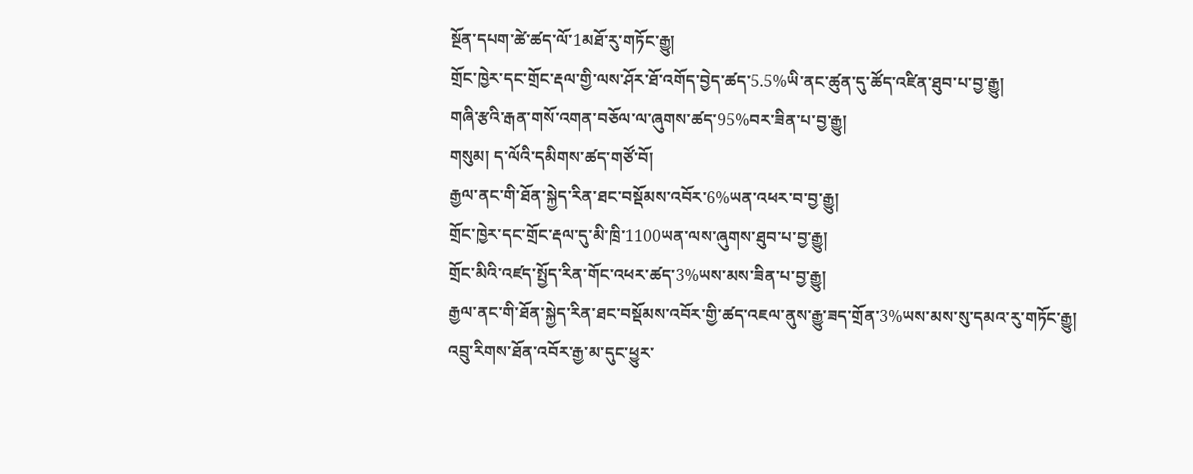སྔོན་དཔག་ཚེ་ཚད་ལོ་1མཐོ་རུ་གཏོང་རྒྱུ།
གྲོང་ཁྱེར་དང་གྲོང་རྡལ་གྱི་ལས་ཤོར་ཐོ་འགོད་བྱེད་ཚད་5.5%ཡི་ནང་ཚུན་དུ་ཚོད་འཛིན་ཐུབ་པ་བྱ་རྒྱུ།
གཞི་རྩའི་རྒན་གསོ་འགན་བཅོལ་ལ་ཞུགས་ཚད་95%བར་ཟིན་པ་བྱ་རྒྱུ།
གསུམ། ད་ལོའི་དམིགས་ཚད་གཙོ་བོ།
རྒྱལ་ནང་གི་ཐོན་སྐྱེད་རིན་ཐང་བསྡོམས་འབོར་6%ཡན་འཕར་བ་བྱ་རྒྱུ།
གྲོང་ཁྱེར་དང་གྲོང་རྡལ་དུ་མི་ཁྲི་1100ཡན་ལས་ཞུགས་ཐུབ་པ་བྱ་རྒྱུ།
གྲོང་མིའི་འཛད་སྤྱོད་རིན་གོང་འཕར་ཚད་3%ཡས་མས་ཟིན་པ་བྱ་རྒྱུ།
རྒྱལ་ནང་གི་ཐོན་སྐྱེད་རིན་ཐང་བསྡོམས་འབོར་གྱི་ཚད་འཇལ་ནུས་རྒྱུ་ཟད་གྲོན་3%ཡས་མས་སུ་དམའ་རུ་གཏོང་རྒྱུ།
འབྲུ་རིགས་ཐོན་འབོར་རྒྱ་མ་དུང་ཕྱུར་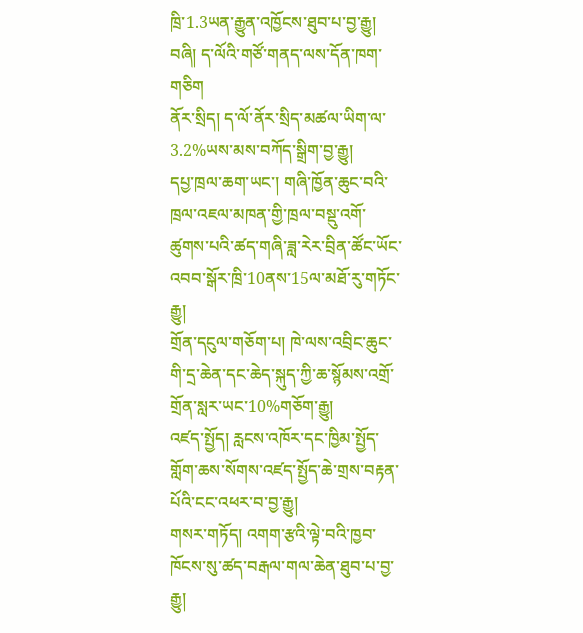ཁྲི་1.3ཡན་རྒྱུན་འཁྱོངས་ཐུབ་པ་བྱ་རྒྱུ།
བཞི། ད་ལོའི་གཙོ་གནད་ལས་དོན་ཁག་གཅིག
ནོར་སྲིད། ད་ལོ་ནོར་སྲིད་མཚལ་ཡིག་ལ་3.2%ཡས་མས་བཀོད་སྒྲིག་བྱ་རྒྱུ།
དཔྱ་ཁྲལ་ཆག་ཡང་། གཞི་ཁྱོན་ཆུང་བའི་ཁྲལ་འཇལ་མཁན་གྱི་ཁྲལ་བསྡུ་འགོ་ཚུགས་པའི་ཚད་གཞི་ཟླ་རེར་བྲིན་ཚོང་ཡོང་འབབ་སྒོར་ཁྲི་10ནས་15ལ་མཐོ་རུ་གཏོང་རྒྱུ།
གྲོན་དངུལ་གཅོག་པ། ཁེ་ལས་འབྲིང་ཆུང་གི་དྲ་ཆེན་དང་ཆེད་སྐུད་ཀྱི་ཆ་སྙོམས་འགྲོ་གྲོན་སླར་ཡང་10%གཅོག་རྒྱུ།
འཛད་སྤྱོད། རླངས་འཁོར་དང་ཁྱིམ་སྤྱོད་གློག་ཆས་སོགས་འཛད་སྤྱོད་ཆེ་གྲས་བརྟན་པོའི་ངང་འཕར་བ་བྱ་རྒྱུ།
གསར་གཏོད། འགག་རྩའི་ལྟེ་བའི་ཁྱབ་ཁོངས་སུ་ཚད་བརྒལ་གལ་ཆེན་ཐུབ་པ་བྱ་རྒྱུ།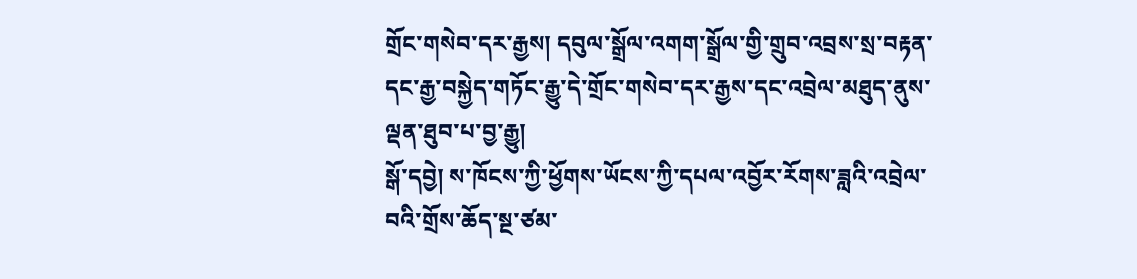གྲོང་གསེབ་དར་རྒྱས། དབུལ་སྒྲོལ་འགག་སྒྲོལ་གྱི་གྲུབ་འབྲས་སྲ་བརྟན་དང་རྒྱ་བསྐྱེད་གཏོང་རྒྱུ་དེ་གྲོང་གསེབ་དར་རྒྱས་དང་འབྲེལ་མཐུད་ནུས་ལྡན་ཐུབ་པ་བྱ་རྒྱུ།
སྒོ་དབྱེ། ས་ཁོངས་ཀྱི་ཕྱོགས་ཡོངས་ཀྱི་དཔལ་འབྱོར་རོགས་ཟླའི་འབྲེལ་བའི་གྲོས་ཆོད་སྔ་ཙམ་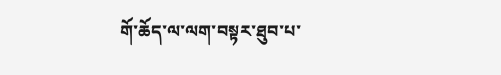གོ་ཆོད་ལ་ལག་བསྟར་ཐུབ་པ་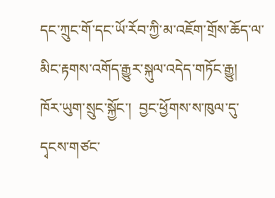དང་ཀྲུང་གོ་དང་ཡོ་རོབ་ཀྱི་མ་འཇོག་གྲོས་ཆོད་ལ་མིང་རྟགས་འགོད་རྒྱུར་སྐུལ་འདེད་གཏོང་རྒྱུ།
ཁོར་ཡུག་སྲུང་སྐྱོང་།  བྱང་ཕྱོགས་ས་ཁུལ་དུ་དྭངས་གཙང་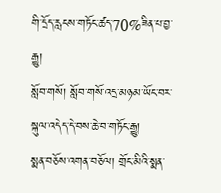གི་དྲོད་རླངས་གཏོང་ཚད་70%ཟིན་པ་བྱ་རྒྱུ།
སློབ་གསོ། སློབ་གསོ་འདྲ་མཉམ་ཡོང་བར་སྐུལ་འདེད་དེ་བས་ཆེ་བ་གཏོང་རྒྱུ།
སྨན་བཅོས་འགན་བཅོལ། གྲོང་མིའི་སྨན་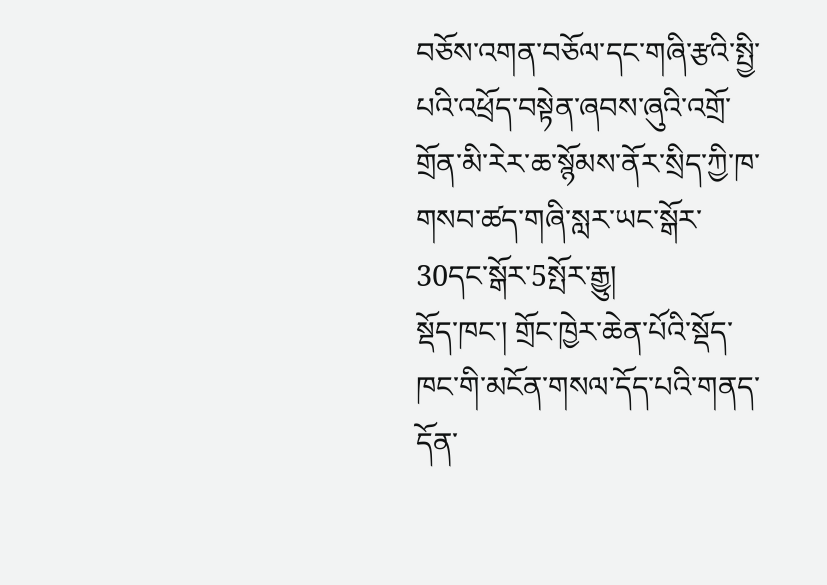བཅོས་འགན་བཅོལ་དང་གཞི་རྩའི་སྤྱི་པའི་འཕྲོད་བསྟེན་ཞབས་ཞུའི་འགྲོ་གྲོན་མི་རེར་ཆ་སྙོམས་ནོར་སྲིད་ཀྱི་ཁ་གསབ་ཚད་གཞི་སླར་ཡང་སྒོར་30དང་སྒོར་5སྤོར་རྒྱུ།
སྡོད་ཁང་། གྲོང་ཁྱེར་ཆེན་པོའི་སྡོད་ཁང་གི་མངོན་གསལ་དོད་པའི་གནད་དོན་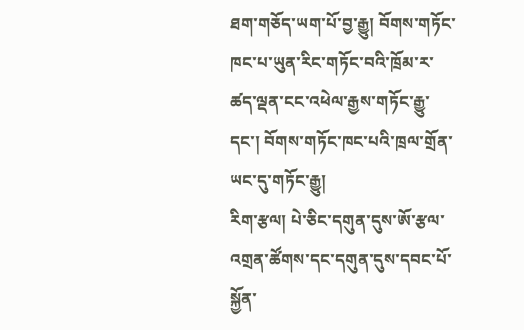ཐག་གཅོད་ཡག་པོ་བྱ་རྒྱུ། བོགས་གཏོང་ཁང་པ་ཡུན་རིང་གཏོང་བའི་ཁྲོམ་ར་ཚད་ལྡན་ངང་འཕེལ་རྒྱས་གཏོང་རྒྱུ་དང་། བོགས་གཏོང་ཁང་པའི་ཁྲལ་གྲོན་ཡང་དུ་གཏོང་རྒྱུ།
རིག་རྩལ། པེ་ཅིང་དགུན་དུས་ཨོ་རྩལ་འགྲན་ཚོགས་དང་དགུན་དུས་དབང་པོ་སྐྱོན་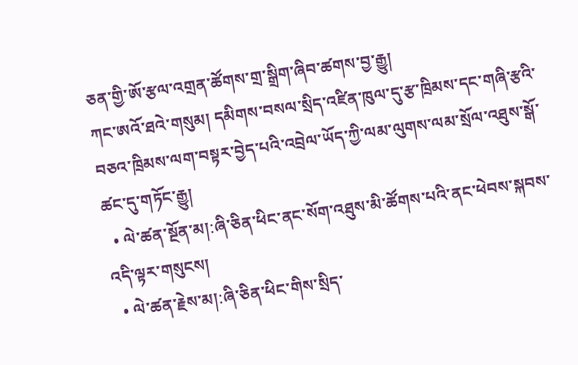ཅན་གྱི་ཨོ་རྩལ་འགྲན་ཚོགས་གྲ་སྒྲིག་ཞིབ་ཚགས་བྱ་རྒྱུ།
ཀང་ཨའོ་ཐའེ་གསུམ། དམིགས་བསལ་སྲིད་འཛིན་ཁུལ་དུ་རྩ་ཁྲིམས་དང་གཞི་རྩའི་བཅའ་ཁྲིམས་ལག་བསྟར་བྱེད་པའི་འབྲེལ་ཡོད་ཀྱི་ལམ་ལུགས་ལམ་སྲོལ་འཐུས་སྒོ་ཚང་དུ་གཏོང་རྒྱུ།
  • ལེ་ཚན་སྔོན་མ།:ཞི་ཅིན་ཕིང་ནང་སོག་འཐུས་མི་ཚོགས་པའི་ནང་ཕེབས་སྐབས་འདི་ལྟར་གསུངས།
  • ལེ་ཚན་རྗེས་མ།:ཞི་ཅིན་ཕིང་གིས་སྲིད་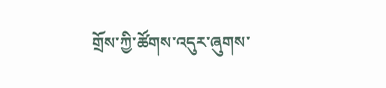གྲོས་ཀྱི་ཚོགས་འདུར་ཞུགས་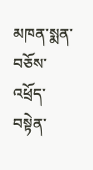མཁན་སྨན་བཅོས་འཕྲོད་བསྟེན་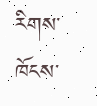རིགས་ཁོངས་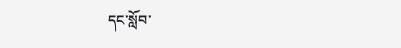དང་སློབ་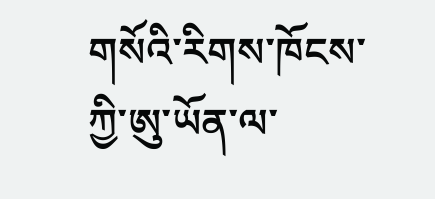གསོའི་རིགས་ཁོངས་ཀྱི་ཨུ་ཡོན་ལ་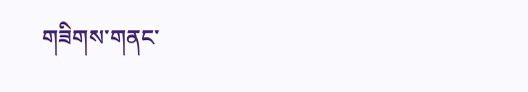གཟིགས་གནང་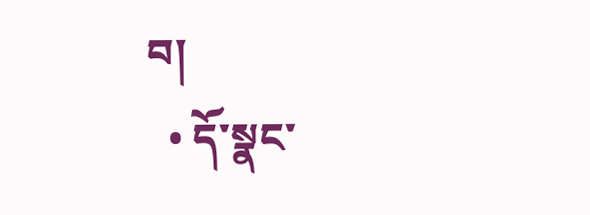བ།
  • དོ་སྣང་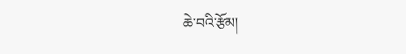ཆེ་བའི་རྩོམ།